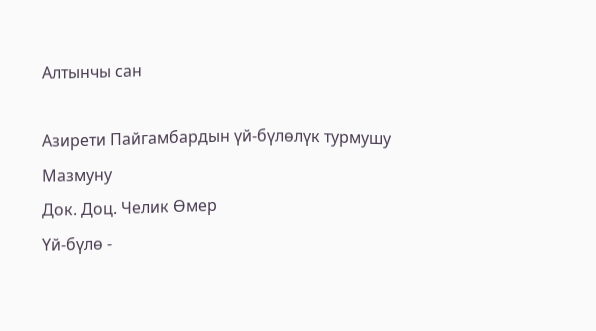Алтынчы сан

Азирети Пайгамбардын үй-бүлөлүк турмушу
Мазмуну
Док. Доц. Челик Өмер
Үй-бүлө -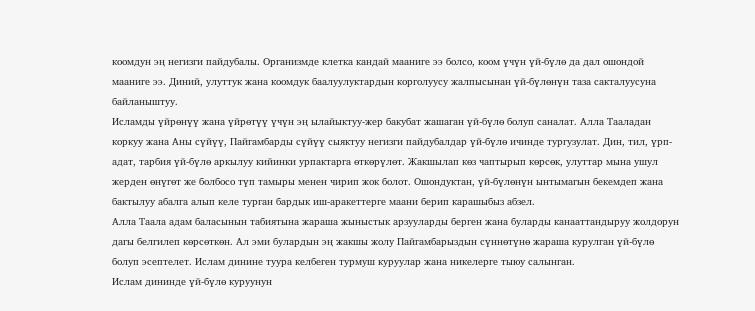коомдун эң негизги пайдубалы. Организмде клетка кандай мааниге ээ болсо, коом үчүн үй-бүлө да дал ошондой мааниге ээ. Диний, улуттук жана коомдук баалуулуктардын корголуусу жалпысынан үй-бүлөнүн таза сакталуусуна байланыштуу.
Исламды үйрөнүү жана үйрөтүү үчүн эң ылайыктуу-жер бакубат жашаган үй-бүлө болуп саналат. Алла Тааладан коркуу жана Аны сүйүү, Пайгамбарды сүйүү сыяктуу негизги пайдубалдар үй-бүлө ичинде тургузулат. Дин, тил, үрп-адат, тарбия үй-бүлө аркылуу кийинки урпактарга өткөрүлөт. Жакшылап көз чаптырып көрсөк, улуттар мына ушул жерден өнүгөт же болбосо түп тамыры менен чирип жок болот. Ошондуктан, үй-бүлөнүн ынтымагын бекемдеп жана бактылуу абалга алып келе турган бардык иш-аракеттерге маани берип карашыбыз абзел.
Алла Таала адам баласынын табиятына жараша жыныстык арзууларды берген жана буларды канааттандыруу жолдорун дагы белгилеп көрсөткөн. Ал эми булардын эң жакшы жолу Пайгамбарыздын сүннөтүнө жараша курулган үй-бүлө болуп эсептелет. Ислам динине туура келбеген турмуш куруулар жана никелерге тыюу салынган.
Ислам дининде үй-бүлө куруунун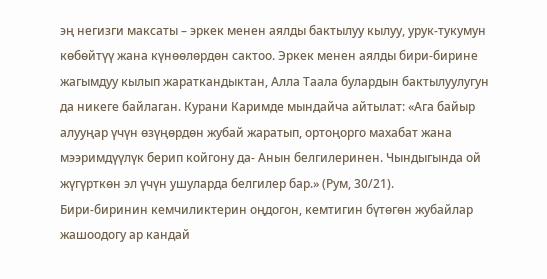эң негизги максаты – эркек менен аялды бактылуу кылуу, урук-тукумун көбөйтүү жана күнөөлөрдөн сактоо. Эркек менен аялды бири-бирине жагымдуу кылып жараткандыктан, Алла Таала булардын бактылуулугун да никеге байлаган. Курани Каримде мындайча айтылат: «Ага байыр алууңар үчүн өзүңөрдөн жубай жаратып, ортоңорго махабат жана мээримдүүлүк берип койгону да- Анын белгилеринен. Чындыгында ой жүгүрткөн эл үчүн ушуларда белгилер бар.» (Рум, 30/21).
Бири-биринин кемчиликтерин оңдогон, кемтигин бүтөгөн жубайлар жашоодогу ар кандай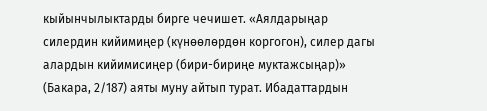кыйынчылыктарды бирге чечишет. «Аялдарыңар силердин кийимиңер (күнөөлөрдөн коргогон), силер дагы алардын кийимисиңер (бири-бириңе муктажсыңар)» (Бакара, 2/187) аяты муну айтып турат. Ибадаттардын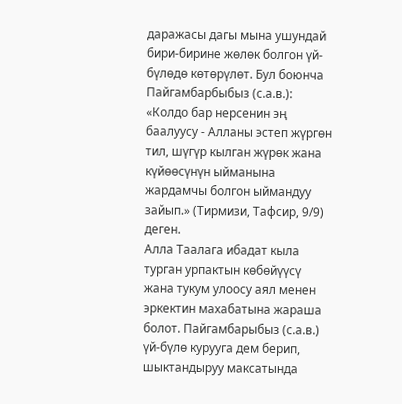даражасы дагы мына ушундай бири-бирине жөлөк болгон үй-бүлөдө көтөрүлөт. Бул боюнча Пайгамбарбыбыз (с.а.в.): «Колдо бар нерсенин эң баалуусу - Алланы эстеп жүргөн тил, шүгүр кылган жүрөк жана күйөөсүнүн ыйманына жардамчы болгон ыймандуу зайып.» (Тирмизи, Тафсир, 9/9) деген.
Алла Таалага ибадат кыла турган урпактын көбөйүүсү жана тукум улоосу аял менен эркектин махабатына жараша болот. Пайгамбарыбыз (с.а.в.) үй-бүлө курууга дем берип, шыктандыруу максатында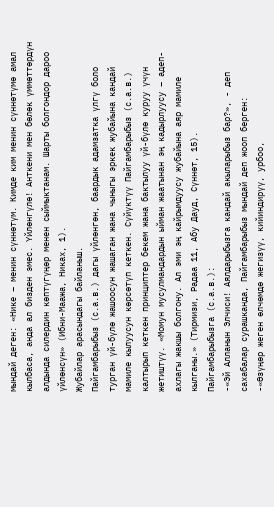мындай деген: «Нике – менин сүннөтүм. Кимде ким менин сүннөтүмө амал кылбаса, анда ал бизден эмес. Үйлөнгүлө! Анткени мен бөлөк үммөттөрдүн алдында силердин көптүгүңөр менен сыймыктанам. Шарты болгондор дароо үйлөнсүн» (Ибни-Маажа, Никах, 1).
Жубайлар арасындагы байланыш.
Пайгамбарыбыз (с.а.в.) дагы үйлөнгөн, баардык адамзатка үлгү боло турган үй-бүлө жашоосун жашаган жана чыныгы эркек жубайына кандай мамиле кылуусун көрсөтүп кеткен. Сүйүктүү Пайгамбарыбыз (с.а.в.) калтырып кеткен принциптер бекем жана бактылуу үй-бүлө куруу үчүн жетиштүү. «Момун мусулмандардын ыйман жаатынан эң кадырлуусу – адеп-ахлагы жакшы болгону. Ал эми эң кайрымдуусу жубайына аяр мамиле кылганы.» (Тирмизи, Радаа 11, Абу Дауд, Сүннөт, 15).
Пайгамбарыбызга (с.а.в.):
-«Эй Алланын Элчиси! Аялдарыбызга кандай акыларыбыз бар?», - деп сахабалар сурашканда, Пайгамбарыбыз мындай деп жооп берген:
-«Өзүңөр жеген өлчөмдө жегизүү, кийиндирүү, урбоо,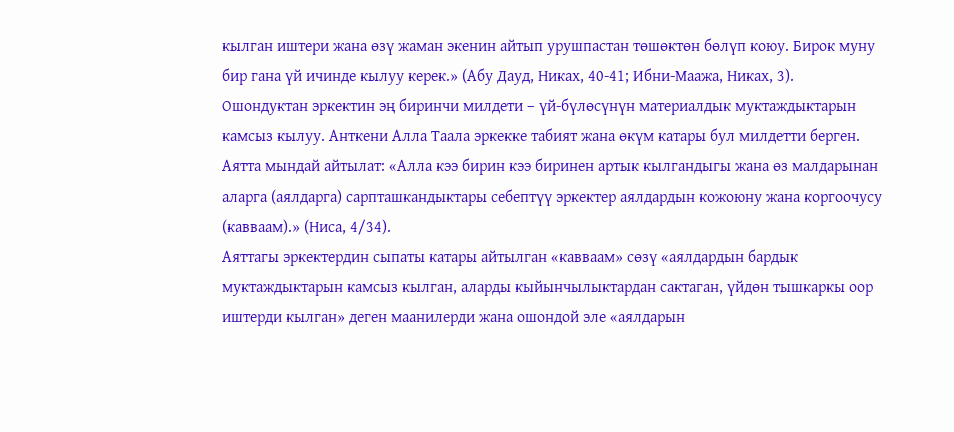кылган иштери жана өзү жаман экенин айтып урушпастан төшөктөн бөлүп коюу. Бирок муну бир гана үй ичинде кылуу керек.» (Абу Дауд, Никах, 40-41; Ибни-Маажа, Никах, 3).
Ошондуктан эркектин эң биринчи милдети – үй-бүлөсүнүн материалдык муктаждыктарын камсыз кылуу. Анткени Алла Таала эркекке табият жана өкүм катары бул милдетти берген. Аятта мындай айтылат: «Алла кээ бирин кээ биринен артык кылгандыгы жана өз малдарынан аларга (аялдарга) сарпташкандыктары себептүү эркектер аялдардын кожоюну жана коргоочусу (кавваам).» (Ниса, 4/34).
Аяттагы эркектердин сыпаты катары айтылган «кавваам» сөзү «аялдардын бардык муктаждыктарын камсыз кылган, аларды кыйынчылыктардан сактаган, үйдөн тышкаркы оор иштерди кылган» деген маанилерди жана ошондой эле «аялдарын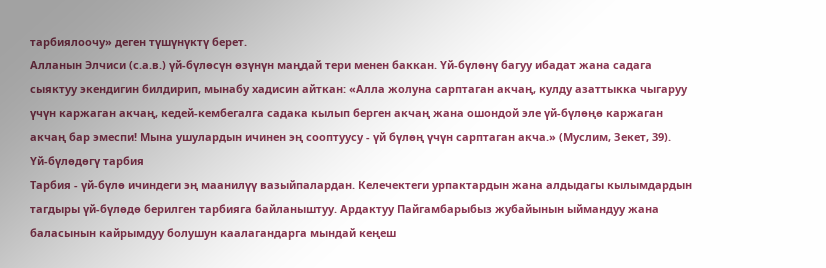тарбиялоочу» деген түшүнүктү берет.
Алланын Элчиси (с.а.в.) үй-бүлөсүн өзүнүн маңдай тери менен баккан. Үй-бүлөнү багуу ибадат жана садага сыяктуу экендигин билдирип, мынабу хадисин айткан: «Алла жолуна сарптаган акчаң, кулду азаттыкка чыгаруу үчүн каржаган акчаң, кедей-кембегалга садака кылып берген акчаң жана ошондой эле үй-бүлөңө каржаган акчаң бар эмеспи! Мына ушулардын ичинен эң сооптуусу - үй бүлөң үчүн сарптаган акча.» (Муслим, Зекет, 39).
Үй-бүлөдөгү тарбия
Тарбия - үй-бүлө ичиндеги эң маанилүү вазыйпалардан. Келечектеги урпактардын жана алдыдагы кылымдардын тагдыры үй-бүлөдө берилген тарбияга байланыштуу. Ардактуу Пайгамбарыбыз жубайынын ыймандуу жана баласынын кайрымдуу болушун каалагандарга мындай кеңеш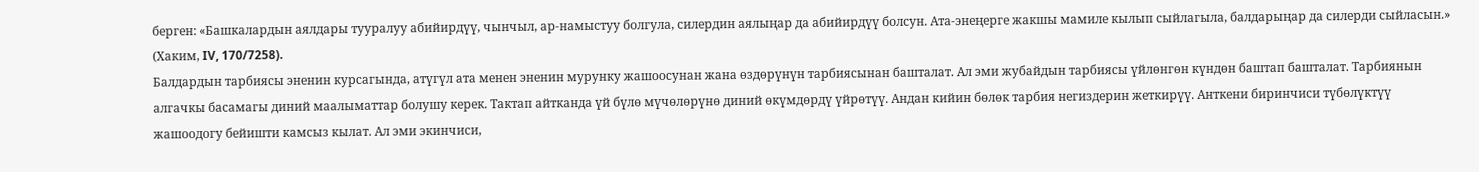берген: «Башкалардын аялдары тууралуу абийирдүү, чынчыл, ар-намыстуу болгула, силердин аялыңар да абийирдүү болсун. Ата-энеңерге жакшы мамиле кылып сыйлагыла, балдарыңар да силерди сыйласын.» (Хаким, IV, 170/7258).
Балдардын тарбиясы эненин курсагында, атүгүл ата менен эненин мурунку жашоосунан жана өздөрүнүн тарбиясынан башталат. Ал эми жубайдын тарбиясы үйлөнгөн күндөн баштап башталат. Тарбиянын алгачкы басамагы диний маалыматтар болушу керек. Тактап айтканда үй бүлө мүчөлөрүнө диний өкүмдөрдү үйрөтүү. Андан кийин бөлөк тарбия негиздерин жеткирүү. Анткени биринчиси түбөлүктүү жашоодогу бейишти камсыз кылат. Ал эми экинчиси,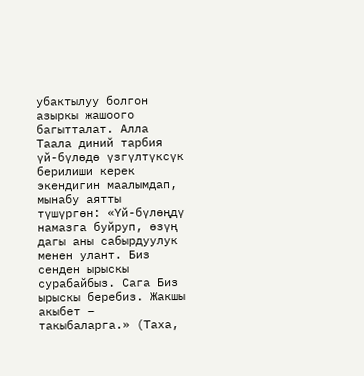убактылуу болгон азыркы жашоого багытталат. Алла Таала диний тарбия үй-бүлөдө үзгүлтүксүк берилиши керек экендигин маалымдап, мынабу аятты түшүргөн: «Үй-бүлөңдү намазга буйруп, өзүң дагы аны сабырдуулук менен улант. Биз сенден ырыскы сурабайбыз. Сага Биз ырыскы беребиз. Жакшы акыбет – такыбаларга.» (Таха,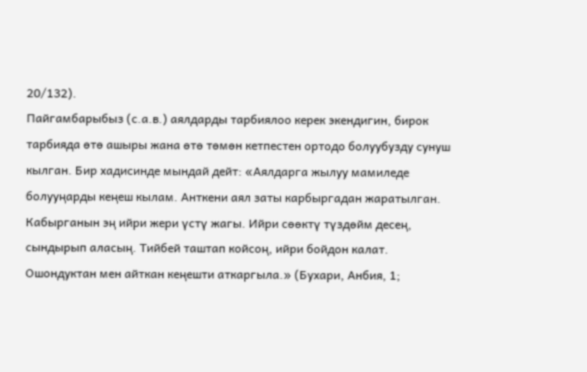20/132).
Пайгамбарыбыз (с.а.в.) аялдарды тарбиялоо керек экендигин, бирок тарбияда өтө ашыры жана өтө төмөн кетпестен ортодо болуубузду сунуш кылган. Бир хадисинде мындай дейт: «Аялдарга жылуу мамиледе болууңарды кеңеш кылам. Анткени аял заты карбыргадан жаратылган. Кабырганын эң ийри жери үстү жагы. Ийри сөөктү түздөйм десең, сындырып аласың. Тийбей таштап койсоң, ийри бойдон калат. Ошондуктан мен айткан кеңешти аткаргыла.» (Бухари, Анбия, 1;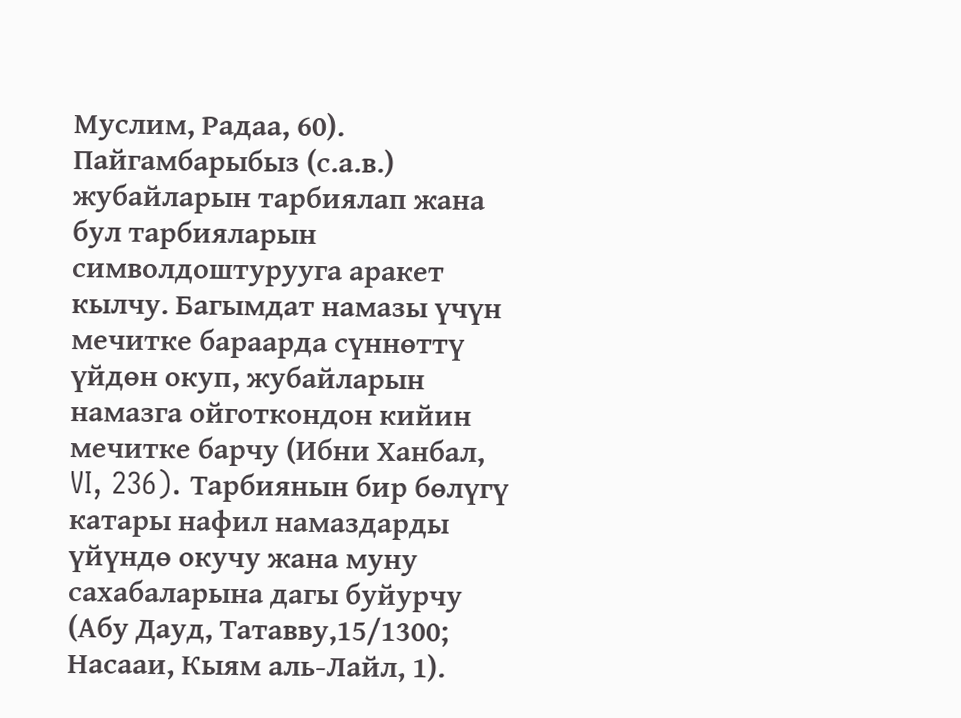Муслим, Радаа, 60).
Пайгамбарыбыз (с.а.в.) жубайларын тарбиялап жана бул тарбияларын символдоштурууга аракет кылчу. Багымдат намазы үчүн мечитке бараарда сүннөттү үйдөн окуп, жубайларын намазга ойготкондон кийин мечитке барчу (Ибни Ханбал, VI, 236). Тарбиянын бир бөлүгү катары нафил намаздарды үйүндө окучу жана муну сахабаларына дагы буйурчу (Абу Дауд, Татавву,15/1300; Насааи, Кыям аль-Лайл, 1).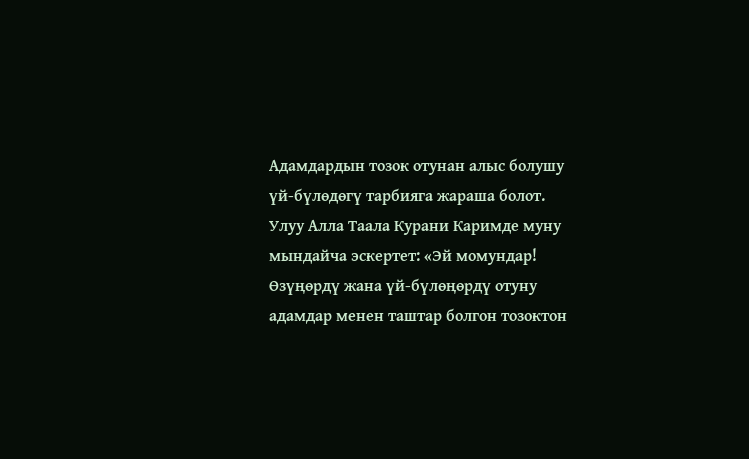Адамдардын тозок отунан алыс болушу үй-бүлөдөгү тарбияга жараша болот. Улуу Алла Таала Курани Каримде муну мындайча эскертет: «Эй момундар! Өзүңөрдү жана үй-бүлөңөрдү отуну адамдар менен таштар болгон тозоктон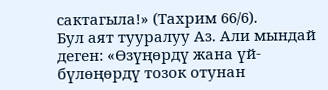сактагыла!» (Тахрим 66/6).
Бул аят тууралуу Аз. Али мындай деген: «Өзүңөрдү жана үй-бүлөңөрдү тозок отунан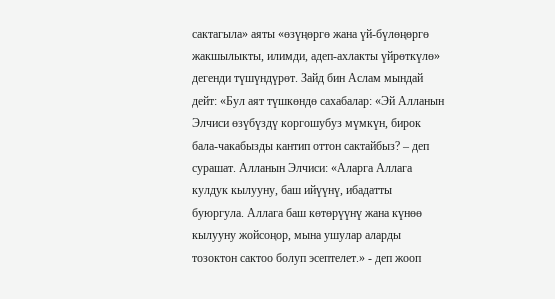сактагыла» аяты «өзүңөргө жана үй-бүлөңөргө жакшылыкты, илимди, адеп-ахлакты үйрөткүлө» дегенди түшүндүрөт. Зайд бин Аслам мындай дейт: «Бул аят түшкөндө сахабалар: «Эй Алланын Элчиси өзүбүздү коргошубуз мүмкүн, бирок бала-чакабызды кантип оттон сактайбыз? – деп сурашат. Алланын Элчиси: «Аларга Аллага кулдук кылууну, баш ийүүнү, ибадатты буюргула. Аллага баш көтөрүүнү жана күнөө кылууну жойсоңор, мына ушулар аларды тозоктон сактоо болуп эсептелет.» - деп жооп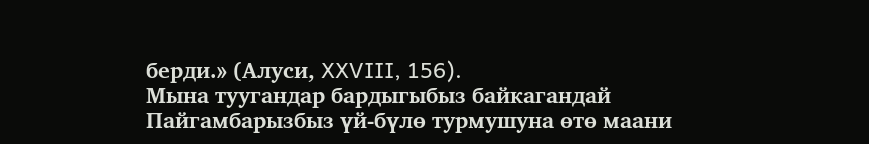берди.» (Алуси, XXVIII, 156).
Мына туугандар бардыгыбыз байкагандай Пайгамбарызбыз үй-бүлө турмушуна өтө маани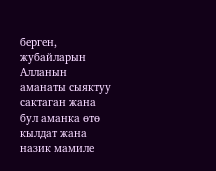берген, жубайларын Алланын аманаты сыяктуу сактаган жана бул аманка өтө кылдат жана назик мамиле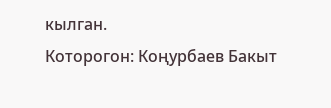кылган.
Которогон: Коңурбаев Бакыт